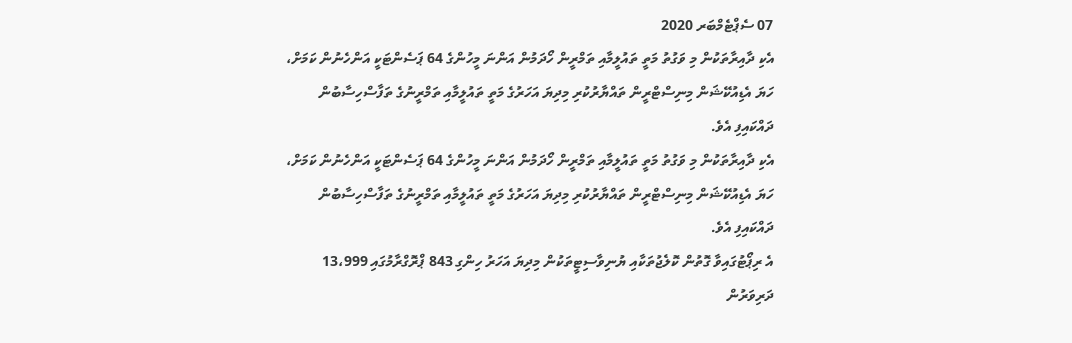07 ސެޕްޓެމްބަރ 2020
އެކި ދާއިރާތަކުން މި ވަގުތު މަތީ ތައުލީމާއި ތަމްރީން ހޯދަމުން އަންނަ މީހުންގެ 64 ޕަސެންޓަކީ އަންހެނުން ކަމަށް، ހަޔަ އެޑިއުކޭޝަން މިނިސްޓްރީން ތައްޔާރުކުރި މިދިޔަ އަހަރުގެ މަތީ ތައުލީމާއި ތަމްރީނުގެ ތަފާސްހިސާބުން ދައްކައިފި އެވެ.
އެކި ދާއިރާތަކުން މި ވަގުތު މަތީ ތައުލީމާއި ތަމްރީން ހޯދަމުން އަންނަ މީހުންގެ 64 ޕަސެންޓަކީ އަންހެނުން ކަމަށް، ހަޔަ އެޑިއުކޭޝަން މިނިސްޓްރީން ތައްޔާރުކުރި މިދިޔަ އަހަރުގެ މަތީ ތައުލީމާއި ތަމްރީނުގެ ތަފާސްހިސާބުން ދައްކައިފި އެވެ.
އެ ރިޕޯޓުގައިވާ ގޮތުން ކޮލެޖުތަކާއި ޔުނިވާސިޓީތަކުން މިދިޔަ އަހަރު ހިންގި 843 ޕްރޮގްރާމުގައި 13،999 ދަރިވަރުން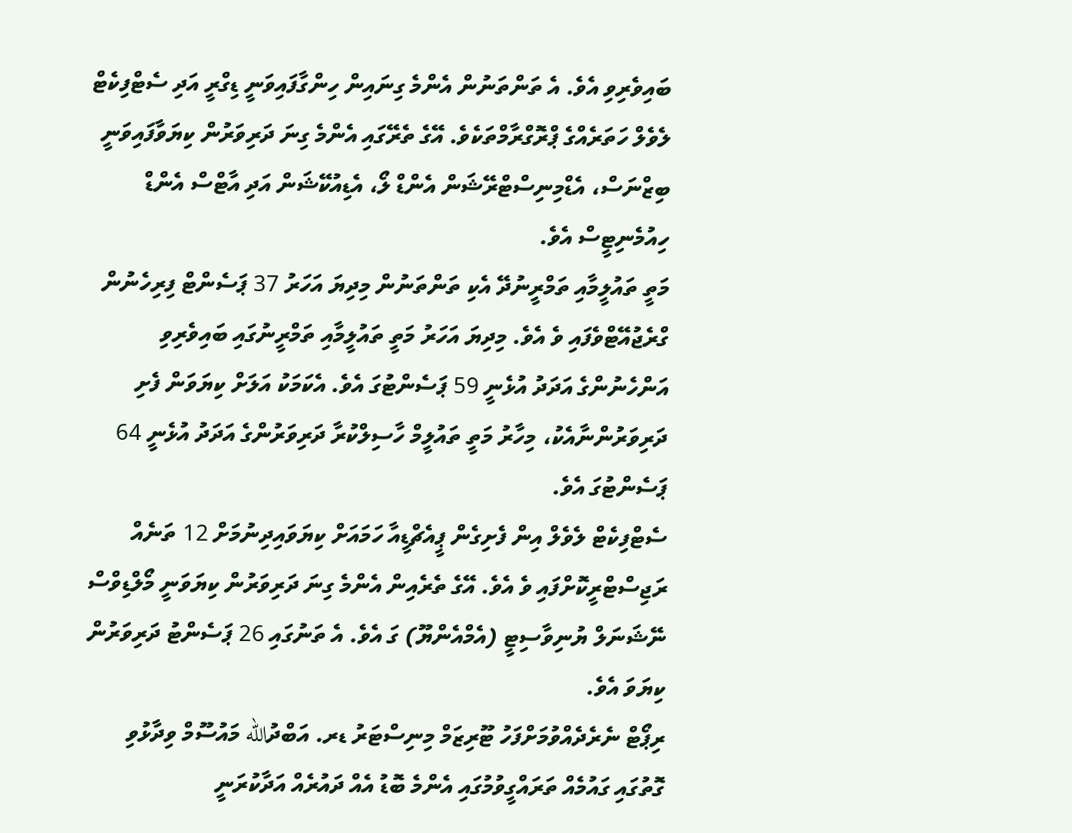ބައިވެރިވި އެވެ. އެ ތަންތަނުން އެންމެ ގިނައިން ހިންގާފައިވަނީ ޑިގްރީ އަދި ސެޓްފިކެޓް ލެވެލް ހަތަރެއްގެ ޕްރޮގްރާމްތަކެވެ. އޭގެ ތެރޭގައި އެންމެ ގިނަ ދަރިވަރުން ކިޔަވާފައިވަނީ ބިޒްނަސް، އެޑްމިނިސްޓްރޭޝަން އެންޑް ލޯ، އެޑިއުކޭޝަން އަދި އާޓްސް އެންޑް ހިއުމެނިޓީސް އެވެ.
މަތީ ތައުލީމާއި ތަމްރީނުދޭ އެކި ތަންތަނުން މިދިޔަ އަހަރު 37 ޕަސެންޓް ފިރިހެނުން ގްރެޖުއޭޓްވެފައި ވެ އެވެ. މިދިޔަ އަހަރު މަތީ ތައުލީމާއި ތަމްރީނުގައި ބައިވެރިވި އަންހެނުންގެ އަދަދު އުޅެނީ 59 ޕަސެންޓުގަ އެވެ. އެކަމަކު އަލަށް ކިޔަވަން ފެށި ދަރިވަރުންނާއެކު، މިހާރު މަތީ ތައުލީމް ހާސިލްކުރާ ދަރިވަރުންގެ އަދަދު އުޅެނީ 64 ޕަސެންޓުގަ އެވެ.
ސެޓްފިކެޓް ލެވެލް އިން ފެށިގެން ޕީއެޗްޑީއާ ހަމައަށް ކިޔަވައިދިނުމަށް 12 ތަނެއް ރަޖިސްޓްރީކޮށްފައި ވެ އެވެ. އޭގެ ތެރެއިން އެންމެ ގިނަ ދަރިވަރުން ކިޔަވަނީ މޯލްޑިވްސް ނޭޝަނަލް ޔުނިވާސިޓީ (އެމްއެންޔޫ) ގަ އެވެ. އެ ތަނުގައި 26 ޕަސެންޓު ދަރިވަރުން ކިޔަވަ އެވެ.
ރިޕޯޓް ނެރެދެއްވުމަށްފަހު ޓޫރިޒަމް މިނިސްޓަރު ޑރ. އަބްދުالله މައުސޫމް ވިދާޅުވި ގޮތުގައި ގައުމެއް ތަރައްގީވުމުގައި އެންމެ ބޮޑު އެއް ދައުރެއް އަދާކުރަނީ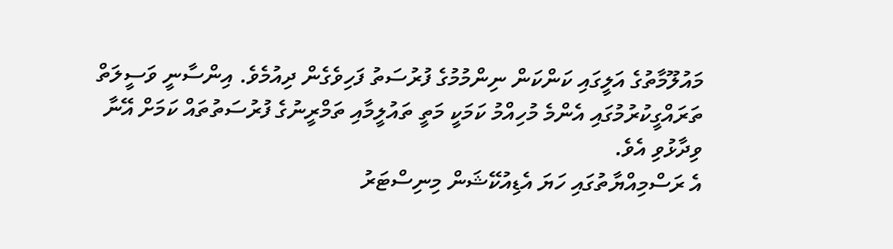މައުލޫމާތުގެ އަލީގައި ކަންކަން ނިންމުމުގެ ފުރުސަތު ފަހިވެގެން ދިއުމެވެ. އިންސާނީ ވަސީލަތް ތަރައްގީކުރުމުގައި އެންމެ މުހިއްމު ކަމަކީ މަތީ ތައުލީމާއި ތަމްރީނުގެ ފުރުސަތުތައް ކަމަށް އޭނާ ވިދާޅުވި އެވެ.
އެ ރަސްމިއްޔާތުގައި ހަޔަ އެޑިއުކޭޝަން މިނިސްޓަރު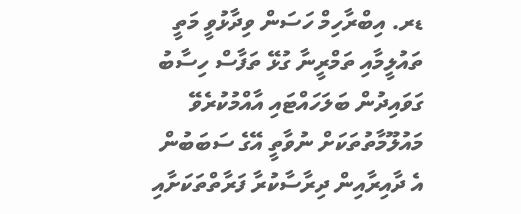ޑރ. އިބްރާހިމް ހަސަން ވިދާޅުވީ މަތީ ތައުލީމާއި ތަމްރީނާ ގުޅޭ ތަފާސް ހިސާބު ގަވައިދުން ބަލަހައްޓައި އާއްމުކުރެވޭ މައުލޫމާތުތަކަށް ނުވާތީ އޭގެ ސަބަބުން އެ ދާއިރާއިން ދިރާސާކުރާ ފަރާތްތަކަށާއި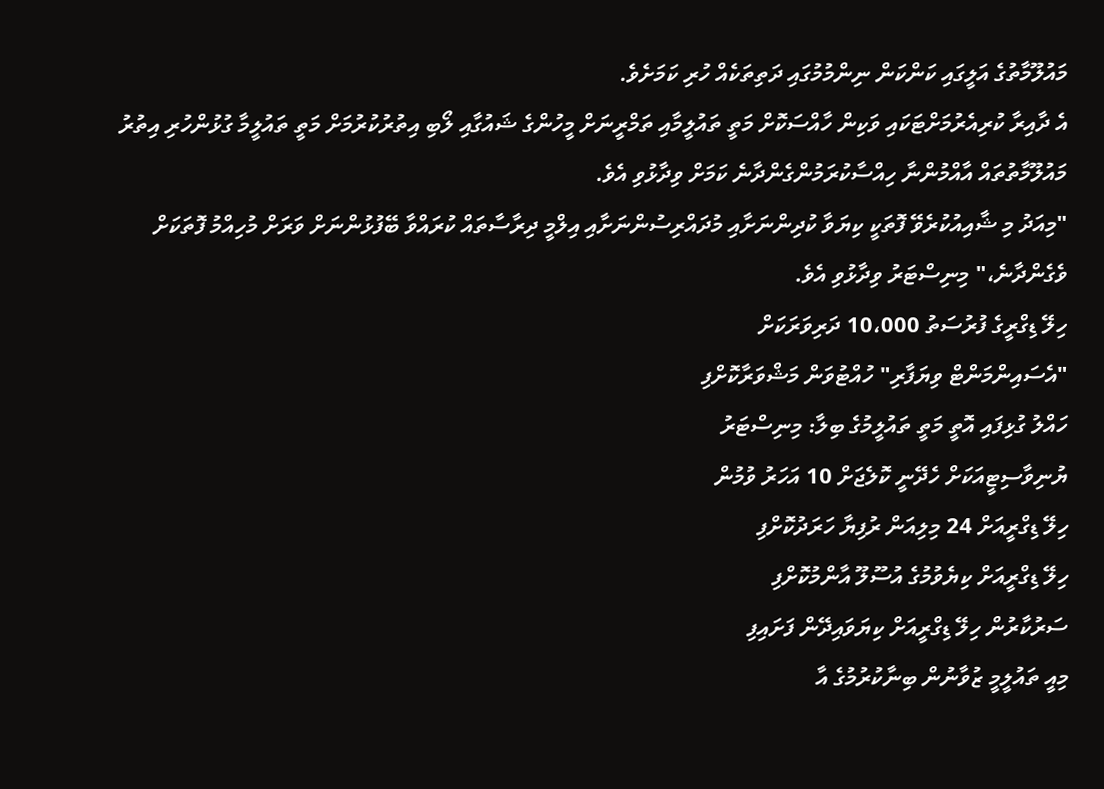މައުލޫމާތުގެ އަލީގައި ކަންކަން ނިންމުމުގައި ދަތިތަކެއް ހުރި ކަމަށެވެ.
އެ ދާއިރާ ކުރިއެރުމަށްޓަކައި ވަކިން ހާއްސަކޮށް މަތީ ތައުލީމާއި ތަމްރީނަށް މީހުންގެ ޝައުގާއި ލޯބި އިތުރުކުރުމަށް މަތީ ތައުލީމާ ގުޅުންހުރި އިތުރު މައުލޫމާތުތައް އާއްމުންނާ ހިއްސާކުރަމުންގެންދާނެ ކަމަށް ވިދާޅުވި އެވެ.
"މިއަދު މި ޝާއިއުކުރެވޭ ފޮތަކީ ކިޔަވާ ކުދިންނަށާއި މުދައްރިސުންނަށާއި އިލްމީ ދިރާސާތައް ކުރައްވާ ބޭފުޅުންނަށް ވަރަށް މުހިއްމު ފޮތަކަށް ވެގެންދާނެ،" މިނިސްޓަރު ވިދާޅުވި އެވެ.
ހިލޭ ޑިގްރީގެ ފުރުސަތު 10،000 ދަރިވަރަކަށް
"އެސައިންމަންޓް ވިޔަފާރި" ހުއްޓުވަން މަޝްވަރާކޮށްފި
ހައްލު ގުޅިފައި އޮތީ މަތީ ތައުލީމުގެ ބިލާ: މިނިސްޓަރު
ޔުނިވާސިޓީއަކަށް ހެދޭނީ ކޮލެޖަށް 10 އަހަރު ވުމުން
ހިލޭ ޑިގްރީއަށް 24 މިލިއަން ރުފިޔާ ހަރަދުކޮށްފި
ހިލޭ ޑިގްރީއަށް ކިޔެވުމުގެ އުސޫލޫ އާންމުކޮށްފި
ސަރުކާރުން ހިލޭ ޑިގްރީއަށް ކިޔަވައިދޭން ފަށައިފި
މިއީ ތައުލީމީ ޒުވާނުން ބިނާކުރުމުގެ އާ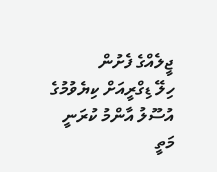ޖީލެއްގެ ފެށުން
ހިލޭ ޑިގްރީއަށް ކިޔެވުމުގެ އުސޫލު އާންމު ކުރަނީ
މަތީ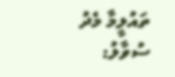ތައުލީމާ މެދު ސުވާލު: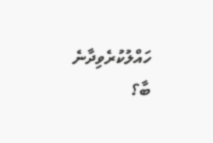ހައްލުކުރެވިދާނެ ބާ؟